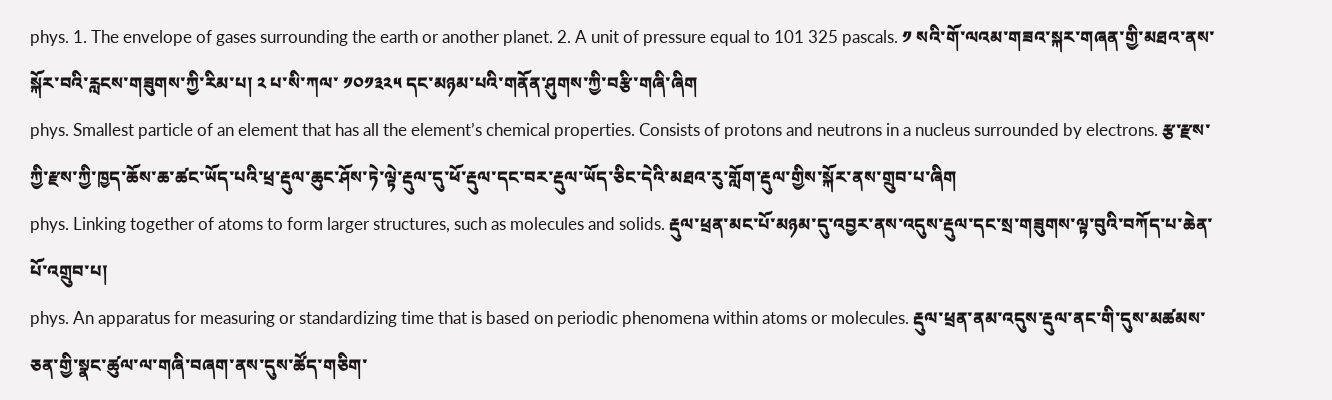phys. 1. The envelope of gases surrounding the earth or another planet. 2. A unit of pressure equal to 101 325 pascals. ༡ སའི་གོ་ལའམ་གཟའ་སྐར་གཞན་གྱི་མཐའ་ནས་སྐོར་བའི་རླངས་གཟུགས་ཀྱི་རིམ་པ། ༢ པ་སི་ཀལ་ ༡༠༡༣༢༥ དང་མཉམ་པའི་གནོན་ཤུགས་ཀྱི་བརྩི་གཞི་ཞིག
phys. Smallest particle of an element that has all the element’s chemical properties. Consists of protons and neutrons in a nucleus surrounded by electrons. རྩ་རྫས་ཀྱི་རྫས་ཀྱི་ཁྱད་ཆོས་ཆ་ཚང་ཡོད་པའི་ཕྲ་རྡུལ་ཆུང་ཤོས་ཏེ་ལྟེ་རྡུལ་དུ་ཕོ་རྡུལ་དང་བར་རྡུལ་ཡོད་ཅིང་དེའི་མཐའ་རུ་གློག་རྡུལ་གྱིས་སྐོར་ནས་གྲུབ་པ་ཞིག
phys. Linking together of atoms to form larger structures, such as molecules and solids. རྡུལ་ཕྲན་མང་པོ་མཉམ་དུ་འབྱར་ནས་འདུས་རྡུལ་དང་སྲ་གཟུགས་ལྟ་བུའི་བཀོད་པ་ཆེན་པོ་འགྲུབ་པ།
phys. An apparatus for measuring or standardizing time that is based on periodic phenomena within atoms or molecules. རྡུལ་ཕྲན་ནམ་འདུས་རྡུལ་ནང་གི་དུས་མཚམས་ཅན་གྱི་སྣང་ཚུལ་ལ་གཞི་བཞག་ནས་དུས་ཚོད་གཅིག་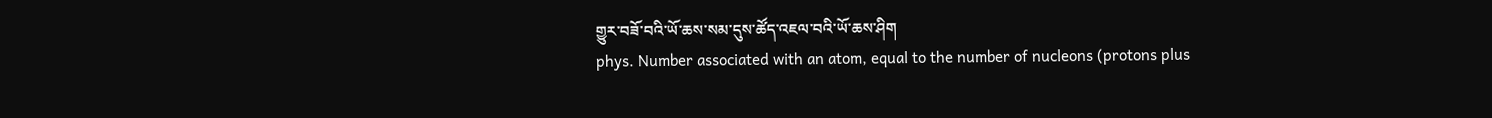གྱུར་བཟོ་བའི་ཡོ་ཆས་སམ་དུས་ཚོད་འཇལ་བའི་ཡོ་ཆས་ཤིག
phys. Number associated with an atom, equal to the number of nucleons (protons plus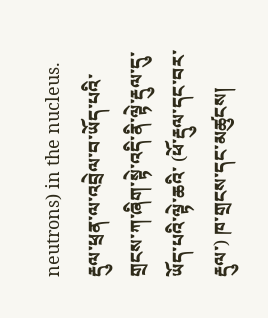neutrons) in the nucleus. རྡུལ་ཕྲན་ལ་འབྲེལ་བ་ཡོད་པའི་གྲངས་ཀ་ཞིག་སྟེ་འདི་ནི་ལྟེ་རྡུལ་དུ་ཡོད་པའི་ལྟེ་ཆའི་ (ཕོ་རྡུལ་དང་བར་རྡུལ་) ཁ་གྲངས་དང་མཚུངས།